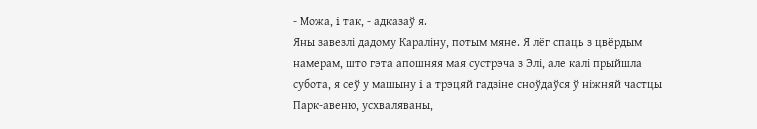- Можа, i так, - адказаў я.
Яны завезлi дадому Каралiну, потым мяне. Я лёг спаць з цвёрдым намерам, што гэта апошняя мая сустрэча з Элi, але калi прыйшла субота, я сеў у машыну i а трэцяй гадзiне сноўдаўся ў нiжняй частцы Парк-авеню, усхваляваны,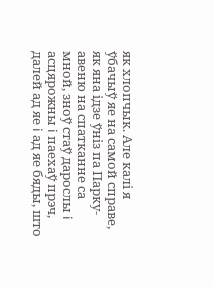як хлопчык. Але калi я ўбачыў яе на самой справе, як яна iдзе ўнiз па Парку-авеню на спатканне са мной, зноў стаў дарослы i асцярожны i паехаў прэч, далей ад яе i ад яе бяды, што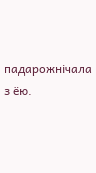падарожнiчала з ёю.